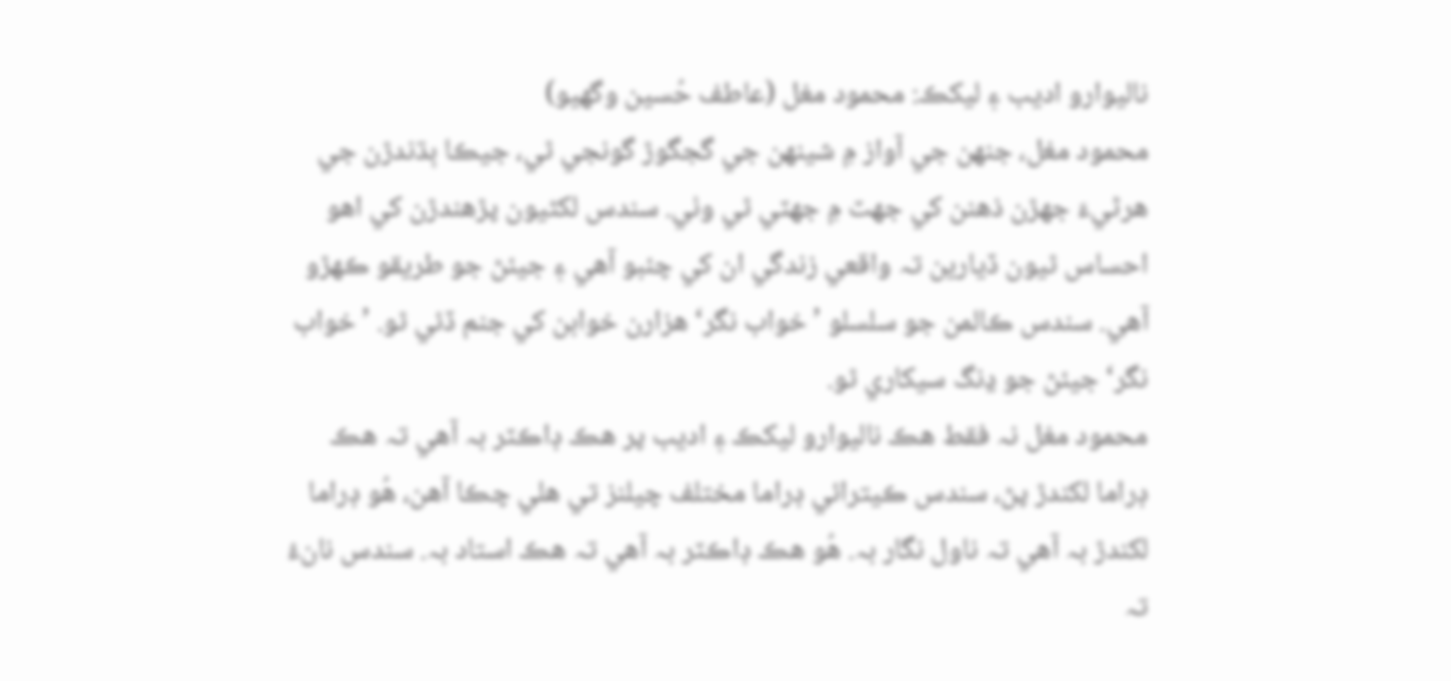ناليوارو اديب ۽ ليکڪ: محمود مغل (عاطف حُسين وگهيو)
محمود مغل، جنھن جي آواز ۾ شينھن جي گجگوڙ گونجي ٿي، جيڪا ٻڌندڙن جي هرڻيءَ جھڙن ذهنن کي جهٽ ۾ جهٽي ٿي وٺي. سندس لکڻيون پڙهندڙن کي اهو احساس ٿيون ڏيارين تہ واقعي زندگي ان کي چئبو آهي ۽ جيئڻ جو طريقو ڪھڙو آهي. سندس ڪالمن جو سلسلو ’خواب نگر‘ هزارن خوابن کي جنم ڏئي ٿو. ’خواب نگر‘ جيئڻ جو ڍنگ سيکاري ٿو.
محمود مغل نہ فقط هڪ ناليوارو ليکڪ ۽ اديب پر هڪ ڊاڪٽر بہ آهي تہ هڪ ڊراما لکندڙ پڻ، سندس ڪيترائي ڊراما مختلف چيلنز تي هلي چڪا آهن، هُو ڊراما لکندڙ بہ آهي تہ ناول نگار بہ. هُو هڪ ڊاڪٽر بہ آهي تہ هڪ استاد بہ. سندس نانءُ تہ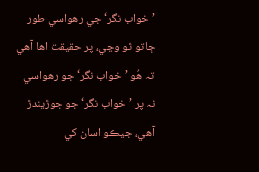’خواب نگر‘ جي رهواسي طور ڄاتو ٿو وڃي، پر حقيقت اها آهي تہ هُو ’خواب نگر‘ جو رهواسي نہ پر ’خواب نگر‘ جو جوڙيندڙ آهي، جيڪو اسان کي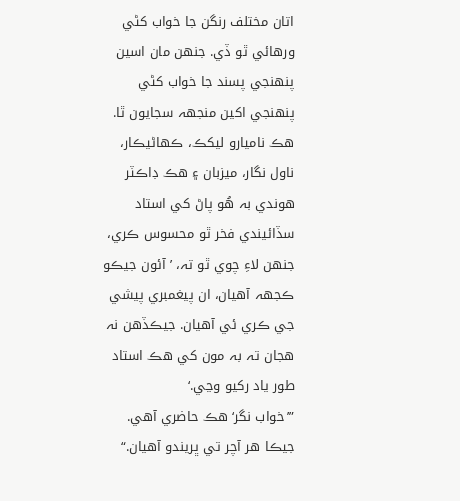اتان مختلف رنگن جا خواب کڻي ورهائي ٿو ڏي. جنھن مان اسين پنھنجي پسند جا خواب کڻي پنھنجي اکين منجهہ سجايون ٿا. هڪ ناميارو ليکڪ، ڪھاڻيڪار، ناول نگار، ميزبان ۽ هڪ ڊاڪٽر هوندي بہ هُو پاڻ کي استاد سڏائيندي فخر ٿو محسوس ڪري، جنھن لاءِ چوي ٿو تہ، ’آئون جيڪو ڪجهہ آهيان، ان پيغمبري پيشي جي ڪري ئي آهيان. جيڪڏهن نہ هجان تہ بہ مون کي هڪ استاد طور ياد رکيو وڃي.‘
”’خواب نگر‘ هڪ حاضري آهي. جيڪا هر آچر تي ڀريندو آهيان.“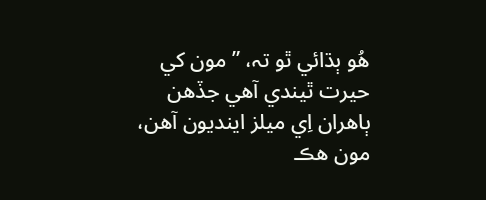هُو ٻڌائي ٿو تہ، ”مون کي حيرت ٿيندي آهي جڏهن ٻاهران اِي ميلز اينديون آهن، مون هڪ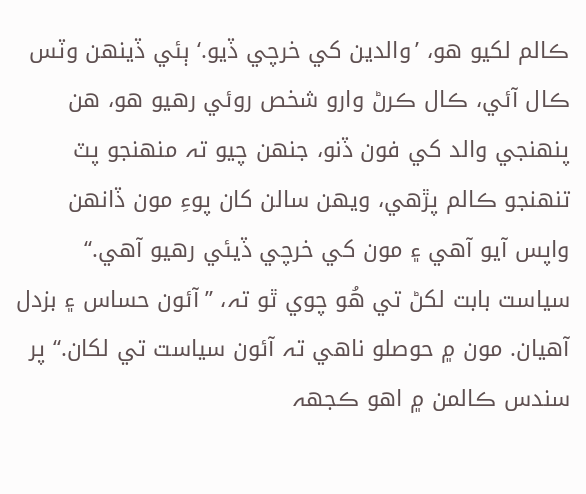ڪالم لکيو هو، ’والدين کي خرچي ڏيو.‘ ٻئي ڏينھن وٽس ڪال آئي، ڪال ڪرڻ وارو شخص روئي رهيو هو، هن پنھنجي والد کي فون ڏنو، جنھن چيو تہ منھنجو پٽ تنھنجو ڪالم پڙهي، ويھن سالن کان پوءِ مون ڏانھن واپس آيو آهي ۽ مون کي خرچي ڏيئي رهيو آهي.“
سياست بابت لکڻ تي هُو چوي ٿو تہ، ”آئون حساس ۽ بزدل آهيان. مون ۾ حوصلو ناهي تہ آئون سياست تي لکان.“ پر سندس ڪالمن ۾ اهو ڪجهہ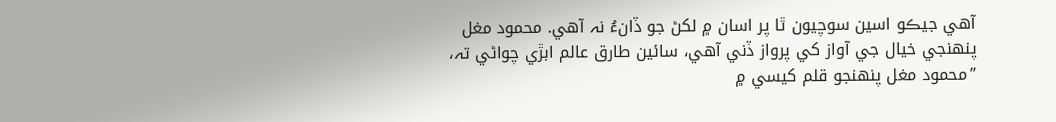آهي جيڪو اسين سوچيون ٿا پر اسان ۾ لکڻ جو ڏانءُ نہ آهي. محمود مغل پنھنجي خيال جي آواز کي پرواز ڏني آهي، سائين طارق عالم ابڙي چواڻي تہ، ”محمود مغل پنھنجو قلم کيسي ۾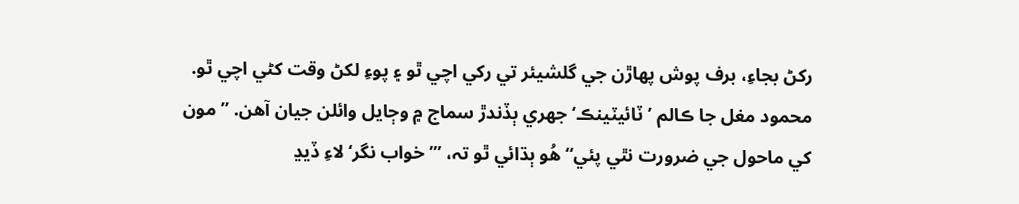رکڻ بجاءِ، برف پوش پھاڙن جي گلشيئر تي رکي اچي ٿو ۽ پوءِ لکڻ وقت کڻي اچي ٿو. محمود مغل جا ڪالم ’ٽائيٽينڪ‘ جهري ٻڏندڙ سماج ۾ وڄايل وائلن جيان آهن. ”مون کي ماحول جي ضرورت نٿي پئي“ هُو ٻڌائي ٿو تہ، ”’خواب نگر‘ لاءِ ڏيڍ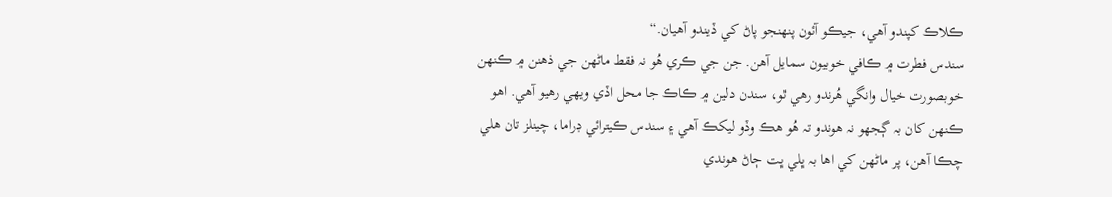ڪلاڪ کپندو آهي، جيڪو آئون پنھنجو پاڻ کي ڏيندو آهيان.“
سندس فطرت ۾ ڪافي خوبيون سمايل آهن. جن جي ڪري هُو نہ فقط ماڻھن جي ذهنن ۾ ڪنھن خوبصورت خيال وانگي هُرندو رهي ٿو، سندن دلين ۾ ڪاڪ جا محل اڏي ويھي رهيو آهي. اهو ڪنھن کان بہ ڳجهو نہ هوندو تہ هُو هڪ وڏو ليکڪ آهي ۽ سندس ڪيترائي ڊراما، چينلز تان هلي چڪا آهن، پر ماڻھن کي اها بہ ڀلي ڀت ڄاڻ هوندي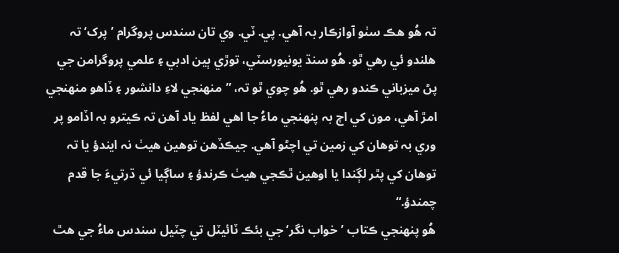تہ هُو هڪ سٺو آوازڪار بہ آهي. پي. ٽي. وي تان سندس پروگرام ’پرک‘ تہ هلندو ئي رهي ٿو. هُو سنڌ يونيورسٽي، توڙي ٻين ادبي ۽ علمي پروگرامن جي پڻ ميزباني ڪندو رهي ٿو. هُو چوي ٿو تہ، ”منھنجي لاءِ دانشور ۽ ڏاهو منھنجي امڙ آهي، مون کي اڄ بہ پنھنجي ماءُ جا اهي لفظ ياد آهن تہ ڪيترو بہ اڏامو پر وري بہ توهان کي زمين تي اچڻو آهي. جيڪڏهن توهين هيٺ نہ ايندؤ يا تہ توهان کي پٿر لڳندا يا اوهين ٿڪجي هيٺ ڪرندؤ ۽ ساڳيا ئي ڌرتيءَ جا قدم چمندؤ.“
هُو پنھنجي ڪتاب ’خواب نگر‘ جي بئڪ ٽائيٽل تي چٽيل سندس ماءُ جي هٿ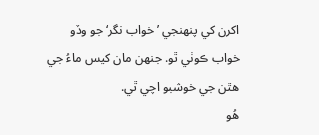اکرن کي پنھنجي ’خواب نگر‘ جو وڏو خواب ڪوٺي ٿو. جنھن مان کيس ماءُ جي هٿن جي خوشبو اچي ٿي.
هُو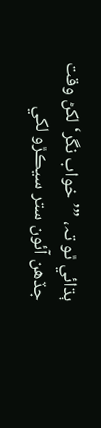ٻڌائي ٿو تہ، ”’خواب نگر‘ لکڻ وقت جڏهن آئون ستر سيڪڙو لکي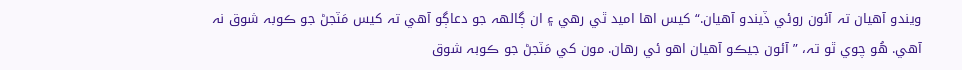ويندو آهيان تہ آئون روئي ڏيندو آهيان.“ کيس اها اميد ٿي رهي ۽ ان ڳالھہ جو دعاڳو آهي تہ کيس مَٽجڻ جو ڪوبہ شوق نہ آهي. هُو چوي ٿو تہ، ”آئون جيڪو آهيان اهو ئي رهان. مون کي مَٽجڻ جو ڪوبہ شوق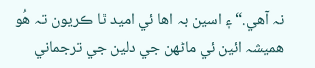نہ آهي.“ ۽ اسين بہ اها ئي اميد ٿا ڪريون تہ هُو هميشہ ائين ئي ماڻھن جي دلين جي ترجماني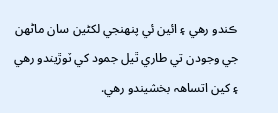ڪندو رهي ۽ ائين ئي پنھنجي لکڻين سان ماڻھن جي وجودن تي طاري ٿيل جمود کي ٽوڙيندو رهي ۽ کين اتساھہ بخشيندو رهي.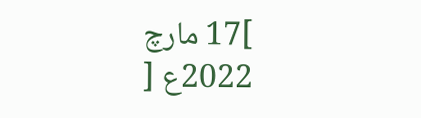]17 مارچ 2022ع [